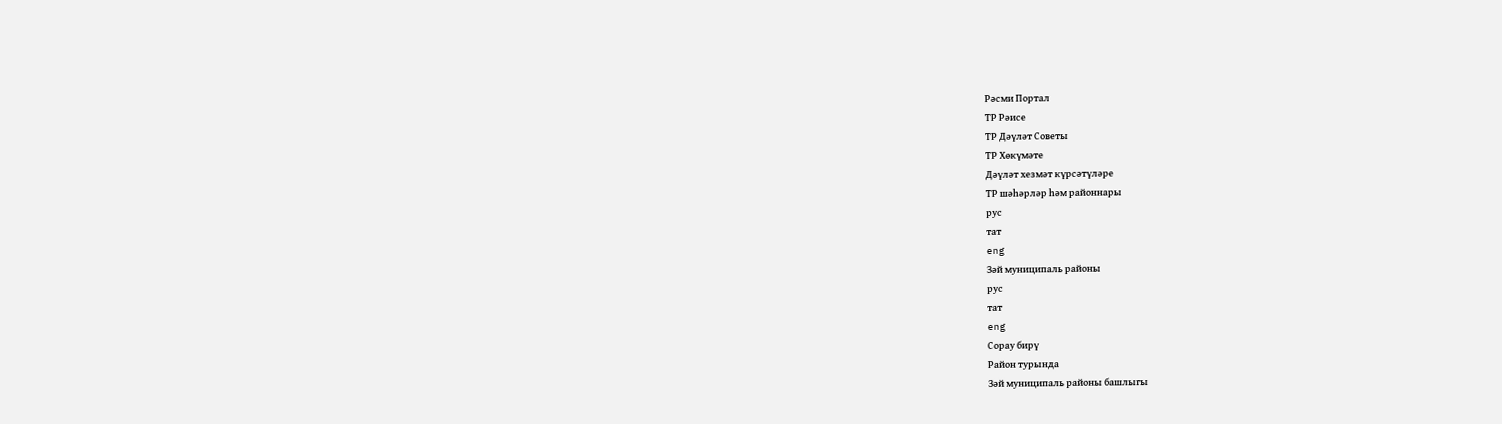Рәсми Портал
ТР Рәисе
ТР Дәүләт Советы
ТР Хөкүмәте
Дәүләт хезмәт күрсәтүләре
ТР шәһәрләр һәм районнары
рус
тат
eng
Зәй муниципаль районы
рус
тат
eng
Сорау бирү
Район турында
Зәй муниципаль районы башлыгы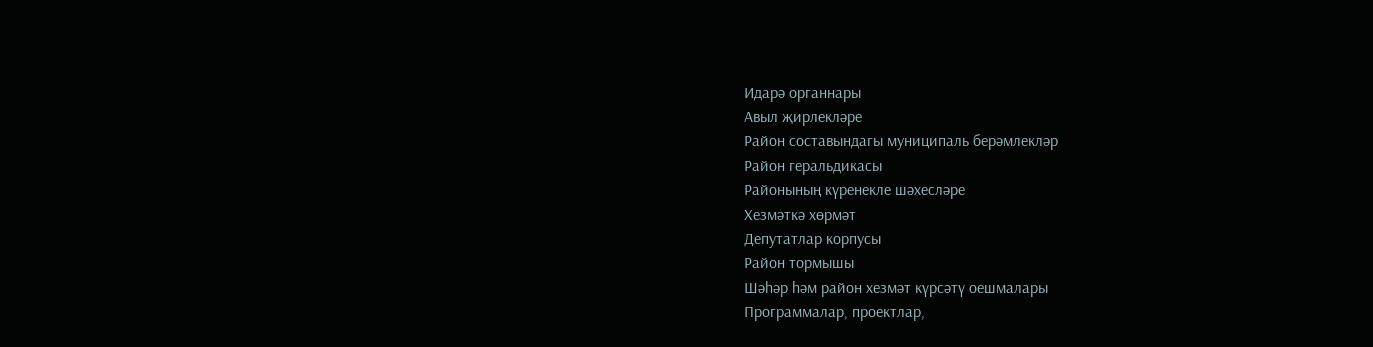Идарә органнары
Авыл җирлекләре
Район составындагы муниципаль берәмлекләр
Район геральдикасы
Районының күренекле шәхесләре
Хезмәткә хөрмәт
Депутатлар корпусы
Район тормышы
Шәһәр һәм район хезмәт күрсәтү оешмалары
Программалар, проектлар,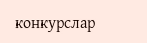конкурслар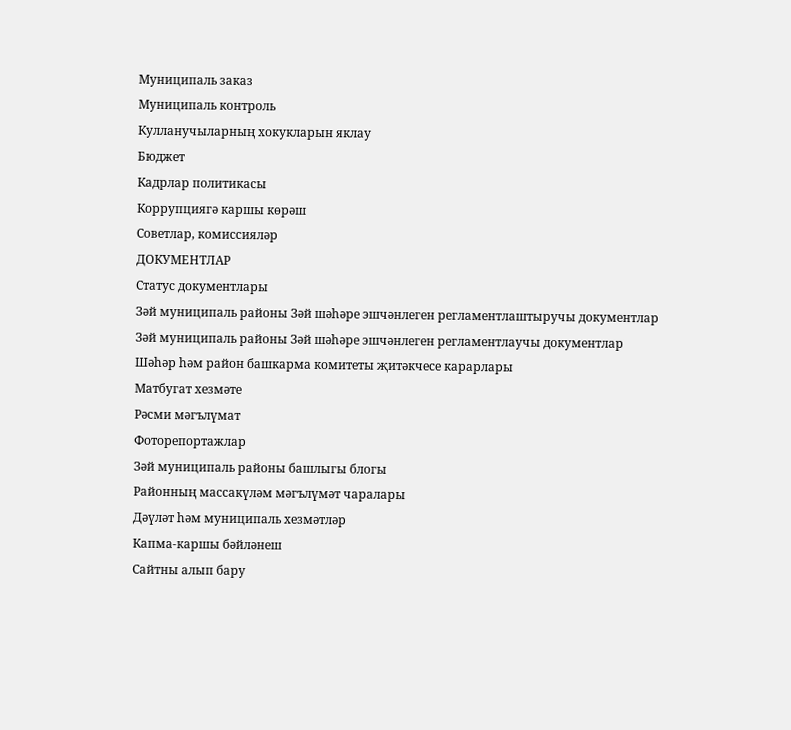Муниципаль заказ
Муниципаль контроль
Кулланучыларның хокукларын яклау
Бюджет
Кадрлар политикасы
Коррупциягә каршы көрәш
Советлар, комиссияләр
ДОКУМЕНТЛАР
Статус документлары
Зәй муниципаль районы Зәй шәһәре эшчәнлеген регламентлаштыручы документлар
Зәй муниципаль районы Зәй шәһәре эшчәнлеген регламентлаучы документлар
Шәһәр һәм район башкарма комитеты җитәкчесе карарлары
Матбугат хезмәте
Рәсми мәгълүмат
Фоторепортажлар
Зәй муниципаль районы башлыгы блогы
Районның массакүләм мәгълүмәт чаралары
Дәүләт һәм муниципаль хезмәтләр
Капма-каршы бәйләнеш
Сайтны алып бару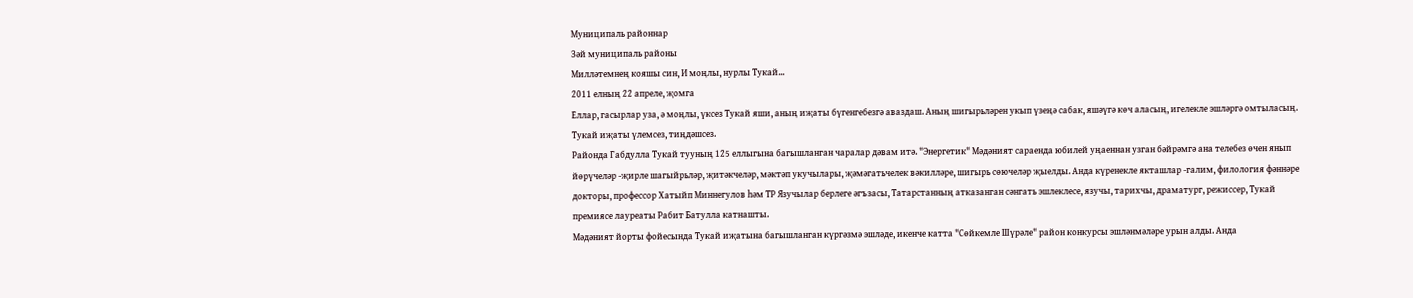Муниципаль районнар
Зәй муниципаль районы
Милләтемнең кояшы син, И моңлы, нурлы Тукай...
2011 елның 22 апреле, җомга
Еллар, гасырлар уза, ә моңлы, үксез Тукай яши, аның иҗаты бүгенгебезгә аваздаш. Аның шигырьләрен укып үзеңә сабак, яшәүгә көч аласың, игелекле эшләргә омтыласың. Тукай иҗаты үлемсез, тиңдәшсез.
Районда Габдулла Тукай тууның 125 еллыгына багышланган чаралар дәвам итә. "Энергетик" Мәдәният сараенда юбилей уңаеннан узган бәйрәмгә ана телебез өчен янып йөрүчеләр -җирле шагыйрьләр, җитәкчеләр, мәктәп укучылары, җәмәгатьчелек вәкилләре, шигырь сөючеләр җыелды. Анда күренекле якташлар -галим, филология фәннәре докторы, профессор Хатыйп Миннегулов һәм ТР Язучылар берлеге әгъзасы, Татарстанның атказанган сәнгать эшлеклесе, язучы, тарихчы, драматург, режиссер, Тукай премиясе лауреаты Рабит Батулла катнашты.
Мәдәният йорты фойесында Тукай иҗатына багышланган күргәзмә эшләде, икенче катта "Сөйкемле Шүрәле" район конкурсы эшләнмәләре урын алды. Анда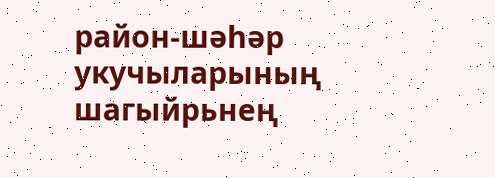район-шәһәр укучыларының шагыйрьнең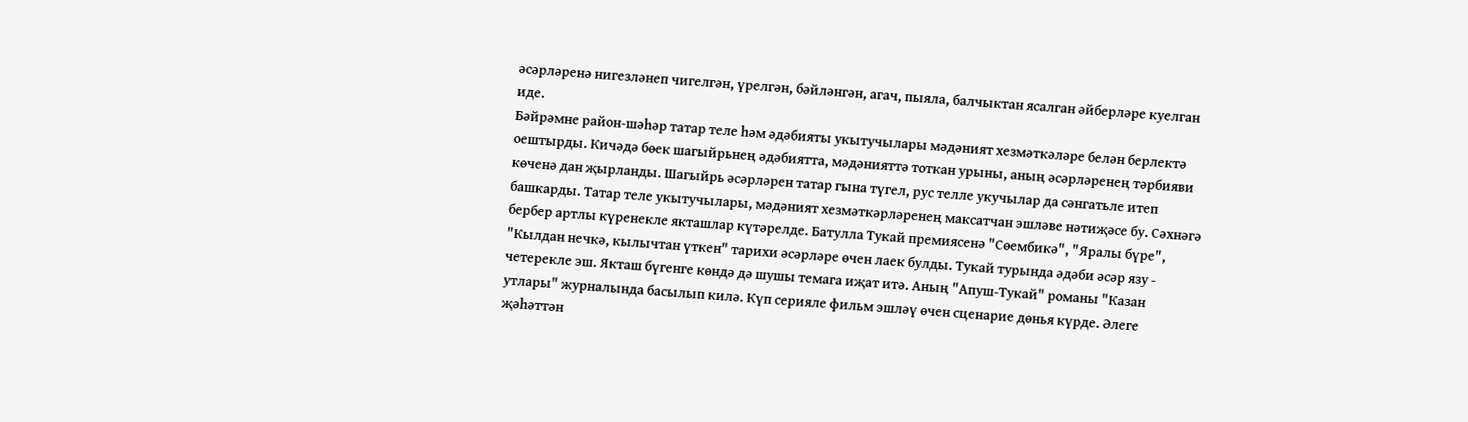әсәрләренә нигезләнеп чигелгән, үрелгән, бәйләнгән, агач, пыяла, балчыктан ясалган әйберләре куелган иде.
Бәйрәмне район-шәһәр татар теле һәм әдәбияты укытучылары мәдәният хезмәткәләре белән берлектә оештырды. Кичәдә бөек шагыйрьнең әдәбиятта, мәдәнияттә тоткан урыны, аның әсәрләренең тәрбияви көченә дан җырланды. Шагыйрь әсәрләрен татар гына түгел, рус телле укучылар да сәнгатьле итеп башкарды. Татар теле укытучылары, мәдәният хезмәткәрләренең максатчан эшләве нәтиҗәсе бу. Сәхнәгә бербер артлы күренекле якташлар күтәрелде. Батулла Тукай премиясенә "Сөембикә", "Яралы бүре", "Кылдан нечкә, кылычтан үткен" тарихи әсәрләре өчен лаек булды. Тукай турында әдәби әсәр язу - четерекле эш. Якташ бүгенге көндә дә шушы темага иҗат итә. Аның "Апуш-Тукай" романы "Казан утлары" журналында басылып килә. Күп серияле фильм эшләү өчен сценарие дөнья күрде. Әлеге җәһәттән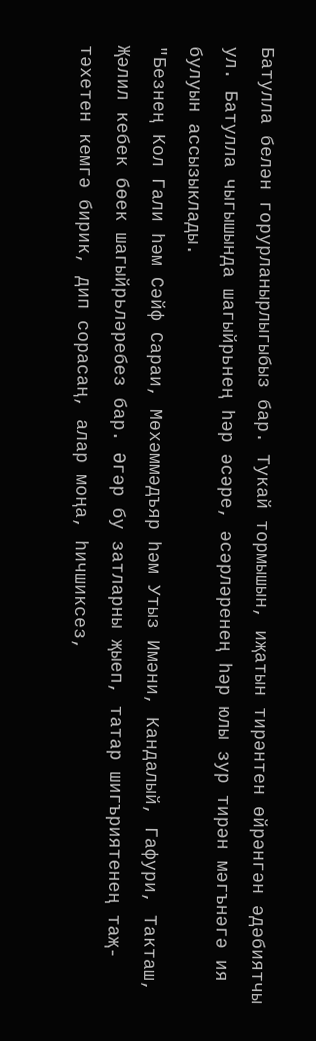Батулла белән горурланырлыгыбыз бар. Тукай тормышын, иҗатын тирәнтен өйрәнгән әдәбиятчы ул. Батулла чыгышында шагыйрьнең һәр әсәре, әсәрләренең һәр юлы зур тирән мәгънәгә ия булуын ассызыклады.
"Безнең Кол Гали һәм Сәйф Сараи, Мөхәммәдъяр һәм Утыз Имәни, Кандалый, Гафури, Такташ, Җәлил кебек бөек шагыйрьләребез бар. Әгәр бу затларны җыеп, татар шигъриятенең таҗ-тәхетен кемгә бирик, дип сорасаң, алар моңа, һичшиксез,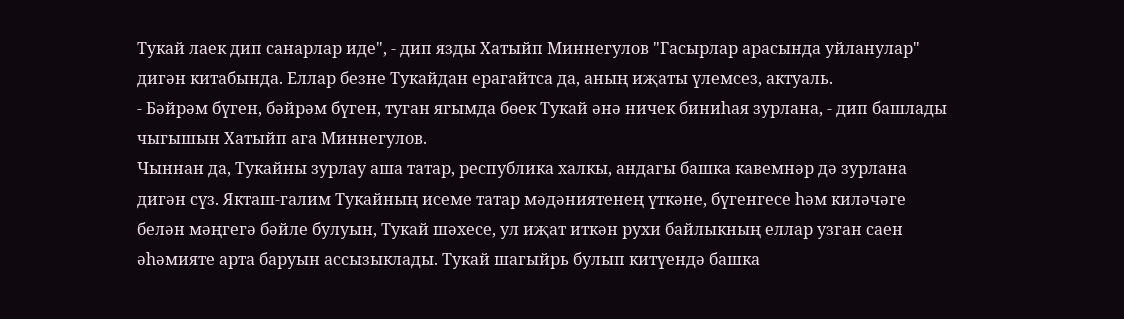Тукай лаек дип санарлар иде", - дип язды Хатыйп Миннегулов "Гасырлар арасында уйланулар" дигән китабында. Еллар безне Тукайдан ерагайтса да, аның иҗаты үлемсез, актуаль.
- Бәйрәм бүген, бәйрәм бүген, туган ягымда бөек Тукай әнә ничек биниһая зурлана, - дип башлады чыгышын Хатыйп ага Миннегулов.
Чыннан да, Тукайны зурлау аша татар, республика халкы, андагы башка кавемнәр дә зурлана дигән сүз. Якташ-галим Тукайның исеме татар мәдәниятенең үткәне, бүгенгесе һәм киләчәге белән мәңгегә бәйле булуын, Тукай шәхесе, ул иҗат иткән рухи байлыкның еллар узган саен әһәмияте арта баруын ассызыклады. Тукай шагыйрь булып китүендә башка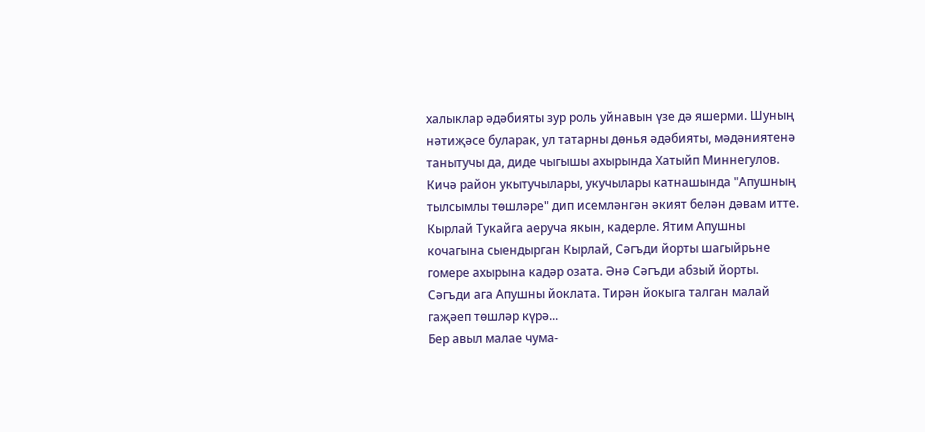халыклар әдәбияты зур роль уйнавын үзе дә яшерми. Шуның нәтиҗәсе буларак, ул татарны дөнья әдәбияты, мәдәниятенә танытучы да, диде чыгышы ахырында Хатыйп Миннегулов.
Кичә район укытучылары, укучылары катнашында "Апушның тылсымлы төшләре" дип исемләнгән әкият белән дәвам итте.
Кырлай Тукайга аеруча якын, кадерле. Ятим Апушны кочагына сыендырган Кырлай, Сәгъди йорты шагыйрьне гомере ахырына кадәр озата. Әнә Сәгъди абзый йорты. Сәгъди ага Апушны йоклата. Тирән йокыга талган малай гаҗәеп төшләр күрә...
Бер авыл малае чума-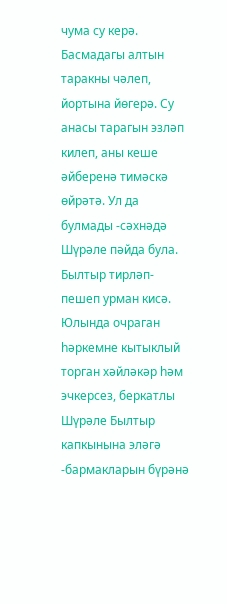чума су керә. Басмадагы алтын таракны чәлеп, йортына йөгерә. Су анасы тарагын эзләп килеп, аны кеше әйберенә тимәскә өйрәтә. Ул да булмады -сәхнәдә Шүрәле пәйда була. Былтыр тирләп-пешеп урман кисә. Юлында очраган һәркемне кытыклый торган хәйләкәр һәм эчкерсез, беркатлы Шүрәле Былтыр капкынына эләгә -бармакларын бүрәнә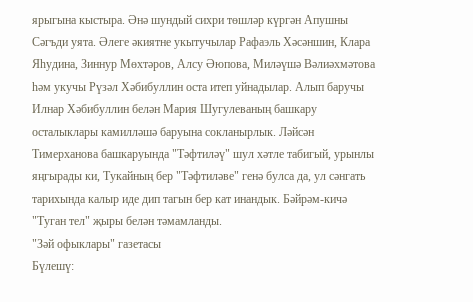ярыгына кыстыра. Әнә шундый сихри төшләр күргән Апушны Сәгъди уята. Әлеге әкиятне укытучылар Рафаэль Хәсәншин, Клара Яһудина, Зиннур Мөхтәров, Алсу Әюпова, Миләүшә Вәлиәхмәтова һәм укучы Рүзәл Хәбибуллин оста итеп уйнадылар. Алып баручы Илнар Хәбибуллин белән Мария Шугулеваның башкару осталыклары камилләшә баруына сокланырлык. Ләйсән Тимерханова башкаруында "Тәфтиләү" шул хәтле табигый, урынлы яңгырады ки, Тукайның бер "Тәфтиләве" генә булса да, ул сәнгать тарихында калыр иде дип тагын бер кат инандык. Бәйрәм-кичә "Туган тел" җыры белән тәмамланды.
"Зәй офыклары" газетасы
Бүлешү: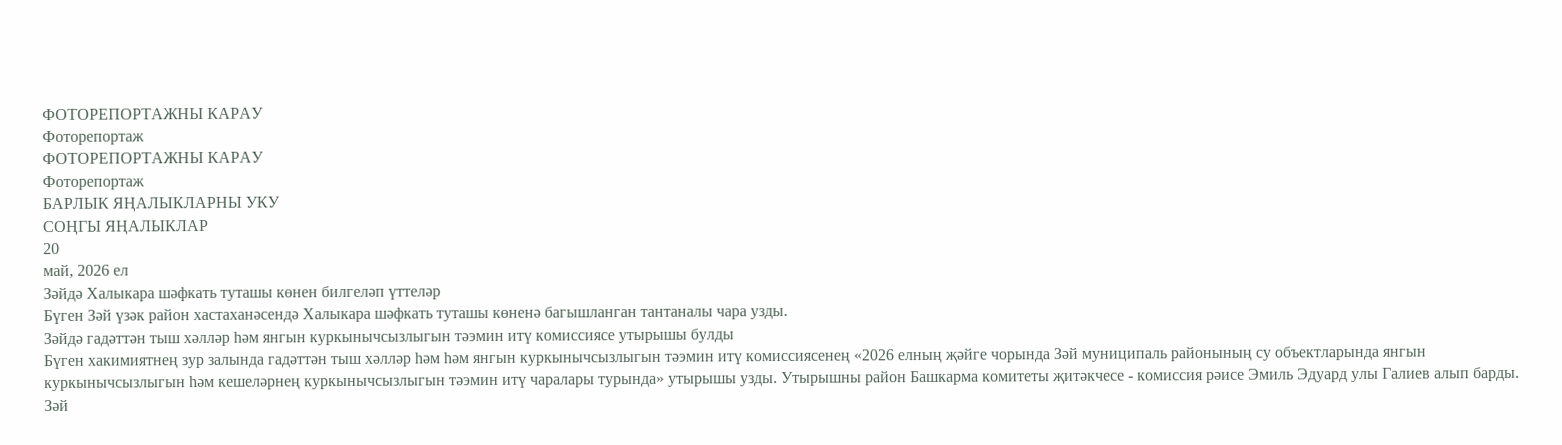ФОТОРЕПОРТАЖНЫ КАРАУ
Фоторепортаж
ФОТОРЕПОРТАЖНЫ КАРАУ
Фоторепортаж
БАРЛЫК ЯҢАЛЫКЛАРНЫ УКУ
СОҢГЫ ЯҢАЛЫКЛАР
20
май, 2026 ел
Зәйдә Халыкара шәфкать туташы көнен билгеләп үттеләр
Бүген Зәй үзәк район хастаханәсендә Халыкара шәфкать туташы көненә багышланган тантаналы чара узды.
Зәйдә гадәттән тыш хәлләр һәм янгын куркынычсызлыгын тәэмин итү комиссиясе утырышы булды
Бүген хакимиятнең зур залында гадәттән тыш хәлләр һәм һәм янгын куркынычсызлыгын тәэмин итү комиссиясенең «2026 елның җәйге чорында Зәй муниципаль районының су объектларында янгын куркынычсызлыгын һәм кешеләрнең куркынычсызлыгын тәэмин итү чаралары турында» утырышы узды. Утырышны район Башкарма комитеты җитәкчесе - комиссия рәисе Эмиль Эдуард улы Галиев алып барды.
Зәй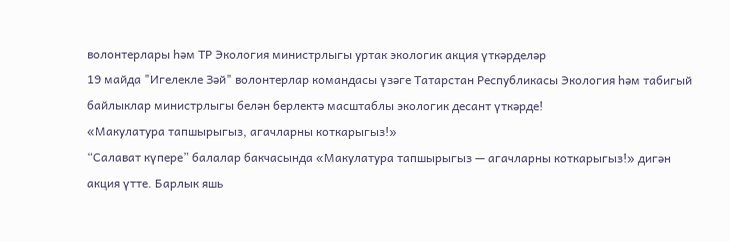волонтерлары һәм ТР Экология министрлыгы уртак экологик акция үткәрделәр
19 майда "Игелекле Зәй" волонтерлар командасы үзәге Татарстан Республикасы Экология һәм табигый байлыклар министрлыгы белән берлектә масштаблы экологик десант үткәрде!
«Макулатура тапшырыгыз, агачларны коткарыгыз!»
“Салават күпере” балалар бакчасында «Макулатура тапшырыгыз — агачларны коткарыгыз!» дигән акция үтте. Барлык яшь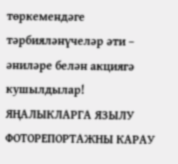төркемендәге тәрбияләнүчеләр әти – әниләре белән акциягә кушылдылар!
ЯҢАЛЫКЛАРГА ЯЗЫЛУ
ФОТОРЕПОРТАЖНЫ КАРАУ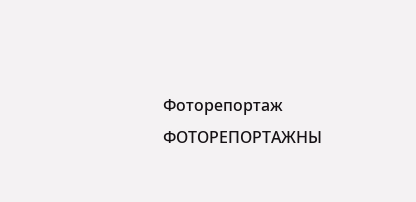Фоторепортаж
ФОТОРЕПОРТАЖНЫ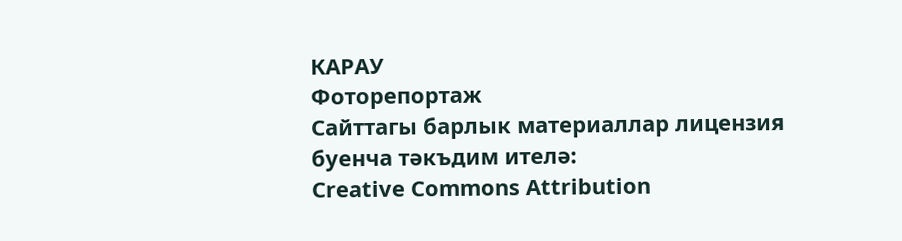КАРАУ
Фоторепортаж
Сайттагы барлык материаллар лицензия буенча тәкъдим ителә:
Creative Commons Attribution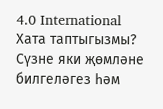4.0 International
Хата таптыгызмы?
Сүзне яки җөмләне билгеләгез һәм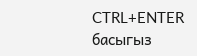CTRL+ENTER басыгыз